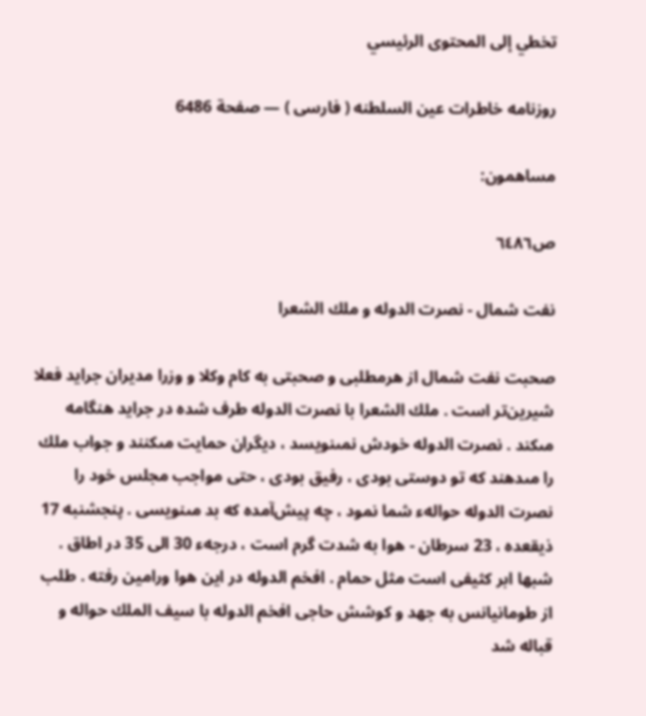تخطي إلى المحتوى الرئيسي

روزنامه خاطرات عين السلطنه ( فارسى ) — صفحة 6486

مساهمون:

ص٦٤٨٦

نفت شمال - نصرت الدوله و ملك الشعرا

صحبت نفت شمال از هرمطلبى و صحبتى به كام وكلا و وزرا مديران جرايد فعلا شيرين‌تر است . ملك الشعرا با نصرت الدوله طرف شده در جرايد هنگامه مىكند . نصرت الدوله خودش نمىنويسد ، ديگران حمايت مىكنند و جواب ملك را مىدهند كه تو دوستى بودى ، رفيق بودى ، حتى مواجب مجلس خود را نصرت الدوله حوالهء شما نمود ، چه پيش‌آمده كه بد مىنويسى . پنجشنبه 17 ذيقعده ، 23 سرطان - هوا به شدت گرم است ، درجهء 30 الى 35 در اطاق . شبها ابر كثيفى است مثل حمام . افخم الدوله در اين هوا ورامين رفته . طلب از طومانيانس به جهد و كوشش حاجى افخم الدوله با سيف الملك حواله و قباله شد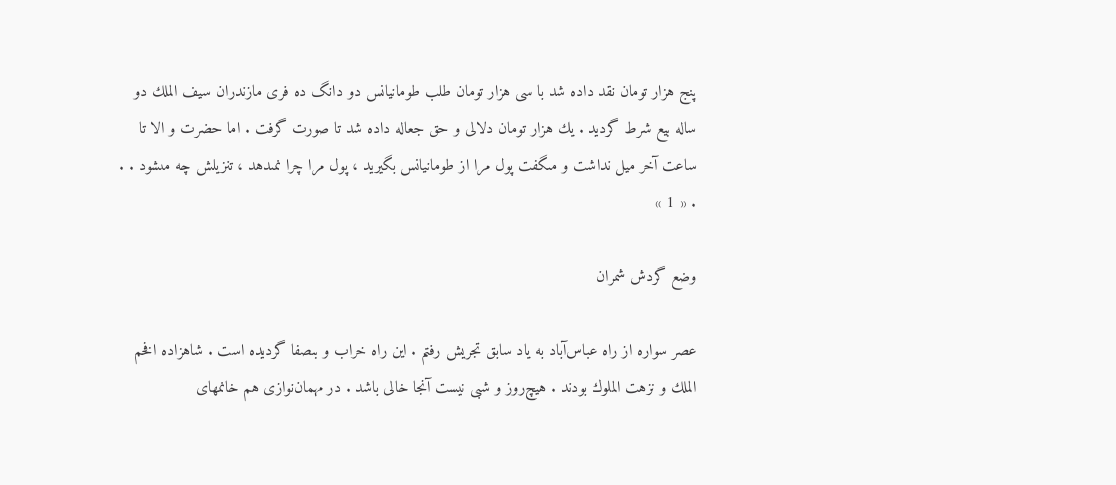پنج هزار تومان نقد داده شد با سى هزار تومان طلب طومانيانس دو دانگ ده فرى مازندران سيف الملك دو ساله بيع شرط گرديد . يك هزار تومان دلالى و حق جعاله داده شد تا صورت گرفت . اما حضرت و الا تا ساعت آخر ميل نداشت و مىگفت پول مرا از طومانيانس بگيريد ، پول مرا چرا نمىدهد ، تنزيلش چه مىشود . . . « 1 »

وضع گردش شمران

عصر سواره از راه عباس‌آباد به ياد سابق تجريش رفتم . اين راه خراب و بىصفا گرديده است . شاهزاده افخم الملك و نزهت الملوك بودند . هيچ‌روز و شبى نيست آنجا خالى باشد . در مهمان‌نوازى هم خانمهاى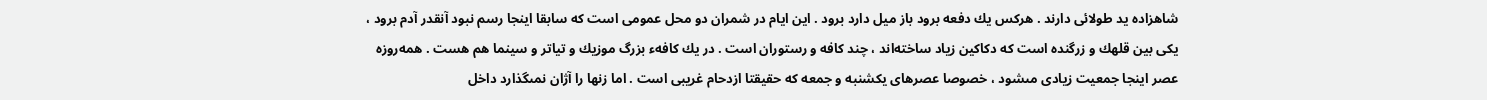شاهزاده يد طولائى دارند . هركس يك دفعه برود باز ميل دارد برود . اين ايام در شمران دو محل عمومى است كه سابقا اينجا رسم نبود آنقدر آدم برود ، يكى بين قلهك و زرگنده است كه دكاكين زياد ساخته‌اند ، چند كافه و رستوران است . در يك كافهء بزرگ موزيك و تياتر و سينما هم هست . همه‌روزه عصر اينجا جمعيت زيادى مىشود ، خصوصا عصرهاى يكشنبه و جمعه كه حقيقتا ازدحام غريبى است . اما زنها را آژان نمىگذارد داخل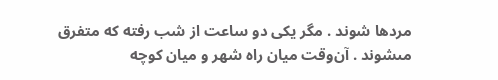مردها شوند . مگر يكى دو ساعت از شب رفته كه متفرق مىشوند . آن‌وقت ميان راه شهر و ميان كوچه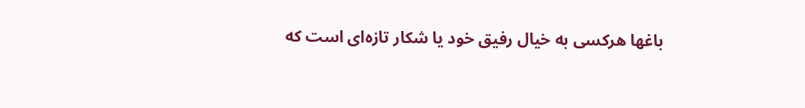باغها هركسى به خيال رفيق خود يا شكار تازه‌اى است كه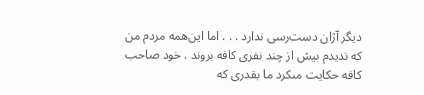ديگر آژان دست‌رسى ندارد . . . اما اين‌همه مردم من كه نديدم بيش از چند نفرى كافه بروند . خود صاحب كافه حكايت مىكرد ما بقدرى كه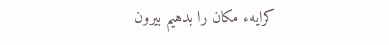كرايهء مكان را بدهيم بيرون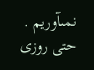نمىآوريم . حتى روزى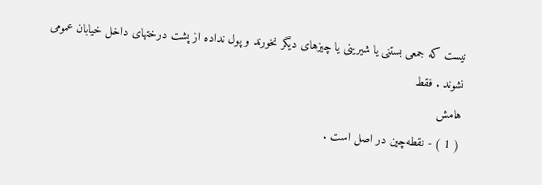نيست كه جمعى بستنى يا شيرينى يا چيزهاى ديگر نخورند و پول نداده از پشت درختهاى داخل خيابان عمومى نشوند . فقط
هامش
( 1 ) - نقطه‌چين در اصل است .